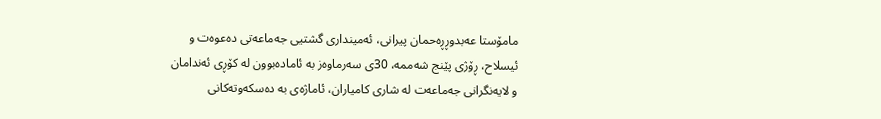مامۆستا عەبدوڕڕەحمان پیرانی، ئەمینداری گشتیی جەماعەتی دەعوەت و ئیسلاح، ڕۆژی پێنج شەممە، 30ی سەرماوەز بە ئامادەبوون لە کۆڕی ئەندامان و لایەنگرانی جەماعەت لە شاری کامیاران، ئاماژەی بە دەسکەوتەکانی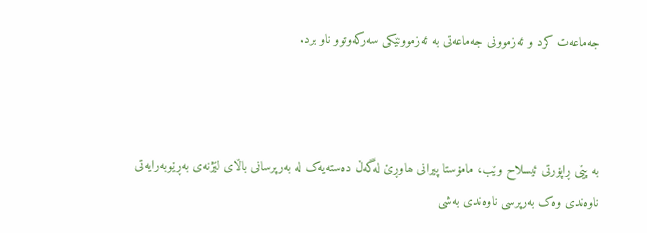جەماعەت کرد و ئەزموونی جەماعەتی بە ئەزموونێکی سەرکەوتوو ناو برد.



بە پێی ڕاپۆرتی ئیسلاح وێب، مامۆستا پیرانی ھاوڕێ لەگەڵ دەستەیەک لە بەرپرسانی باڵای لێژنەی بەڕێوبەرایەتی ناوەندی وەک بەرپرسی ناوەندی بەشی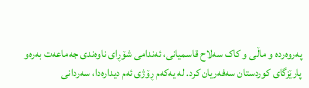پەروەردە و ماڵی و کاک سەلاح قاسمیانی، ئەندامی شۆڕای ناوەندی جەماعەت بەرەو پارێزگای کوردستان سەفەریان کرد. لە یەکەم ڕۆژی ئەم دیدارەدا، سەردانی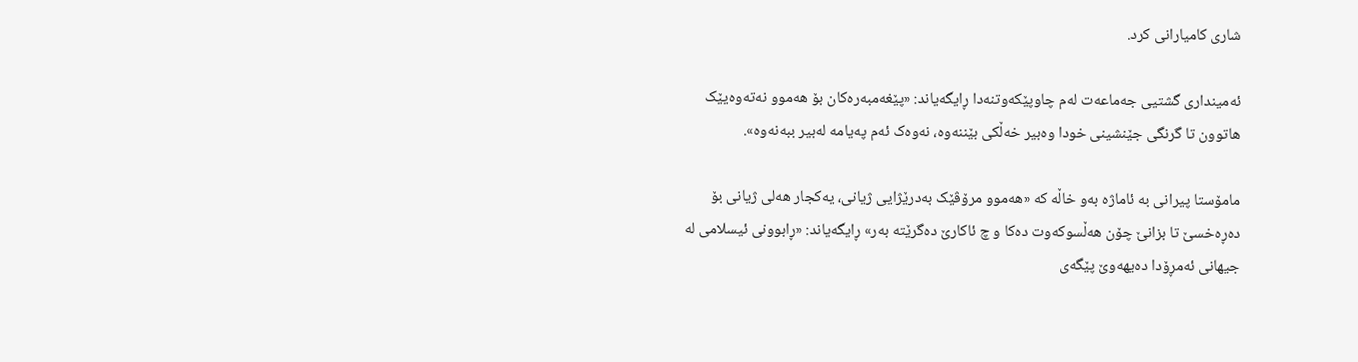شاری کامیارانی کرد.

ئەمینداری گشتیی جەماعەت لەم چاوپێکەوتنەدا ڕایگەیاند: «پێغەمبەرەکان بۆ ھەموو نەتەوەیێک ھاتوون تا گرنگی جێنشینی خودا وەبیر خەڵکی بێننەوە، نەوەک ئەم پەیامە لەبیر ببەنەوە».

مامۆستا پیرانی بە ئاماژە بەو خاڵە کە «ھەموو مرۆڤێک بەدرێژایی ژیانی، یەکجار ھەلی ژیانی بۆ دەڕەخسێ تا بزانێ چۆن ھەڵسوکەوت دەکا و چ ئاکارێ دەگرێتە بەر» ڕایگەیاند: «ڕابوونی ئیسلامی لە جیھانی ئەمڕۆدا دەیھەوێ پێگەی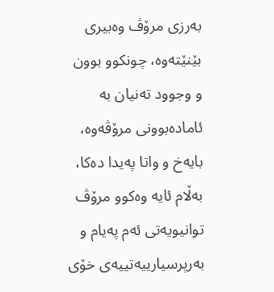بەرزی مرۆڤ وەبیری بێنێتەوە، چونکوو بوون و وجوود تەنیان بە ئامادەبوونی مرۆڤەوە، بایەخ و واتا پەیدا دەکا، بەڵام ئایە وەکوو مرۆڤ توانیویەتی ئەم پەیام و بەرپرسیارییەتییەی خۆی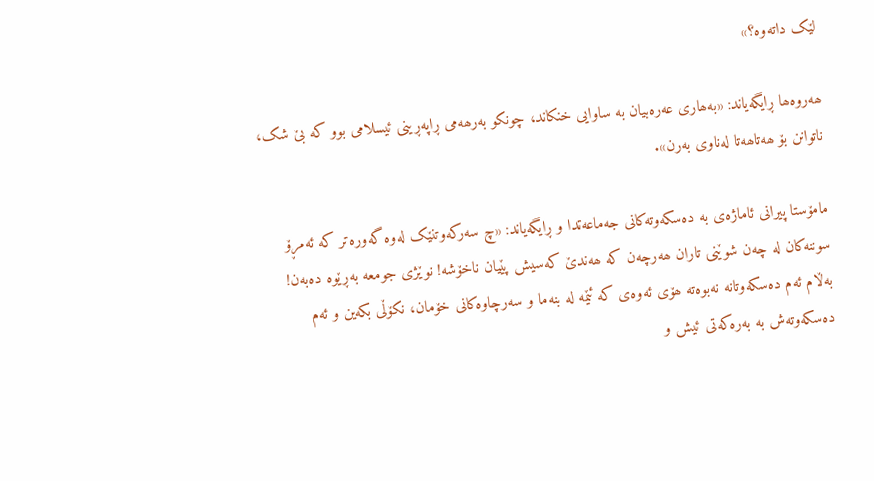لێک داتەوە؟»

ھەروەھا ڕایگەیاند: «بەھاری عەرەبیان بە ساوایی خنکاند، چونکو بەرھەمی ڕاپەڕینی ئیسلامی بوو کە بێ شک، ناتوانن بۆ ھەتاھەتا لەناوی بەرن».

مامۆستا پیرانی ئاماژەی بە دەسکەوتەکانی جەماعەتدا و ڕایگەیاند: «چ سەرکەوتنێک لەوە گەورەتر کە ئەمڕۆ سوننەکان لە چەن شوێنی تاران ھەرچەن کە ھەندێ کەسیش پێیان ناخۆشە! نوێژی جومعە بەڕێوە دەبەن! بەڵام ئەم دەسکەوتانە نەبوەتە ھۆی ئەوەی کە ئێمە لە بنەما و سەرچاوەکانی خۆمان، نکۆڵی بکەین و ئەم دەسکەوتەش بە بەرەکەتی ئیش و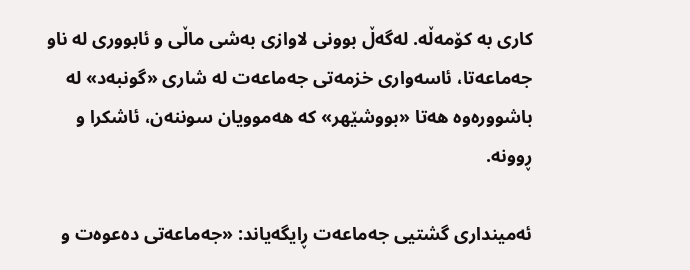کاری بە کۆمەڵە. لەگەڵ بوونی لاوازی بەشی ماڵی و ئابووری لە ناو جەماعەتا، ئاسەواری خزمەتی جەماعەت لە شاری «گونبەد» لە باشوورەوە ھەتا «بووشێھر» کە ھەموویان سوننەن، ئاشکرا و ڕوونە.

ئەمینداری گشتیی جەماعەت ڕایگەیاند: «جەماعەتی دەعوەت و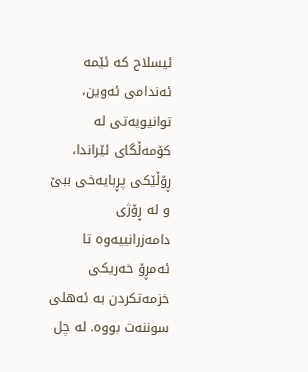ئیسلاح کە ئێمە ئەندامی ئەوین، توانیویەتی لە کۆمەڵگای ئێراندا، ڕۆڵێکی پڕبایەخی ببێ و لە ڕۆژی دامەزرانییەوە تا ئەمڕۆ خەریکی خزمەتکردن بە ئەھلی سوننەت بووە. لە چل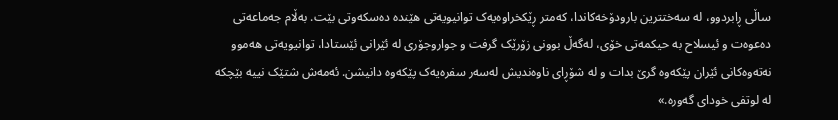ساڵی ڕابردوو، لە سەختترین بارودۆخەکاندا، کەمتر ڕێکخراوەیەک توانیویەتی ھێندە دەسکەوتی بێت. بەڵام جەماعەتی دەعوەت و ئیسلاح بە حیکمەتی خۆی، لەگەڵ بوونی زۆرێک گرفت و جواروجۆری لە ئێرانی ئێستادا، توانیویەتی ھەموو نەتەوەکانی ئێران پێکەوە گرێ بدات و لە شۆڕای ناوەندیش لەسەر سفرەیەک پێکەوە دانیشن. ئەمەش شتێک نییە بێچکە لە لوتفی خودای گەورە.»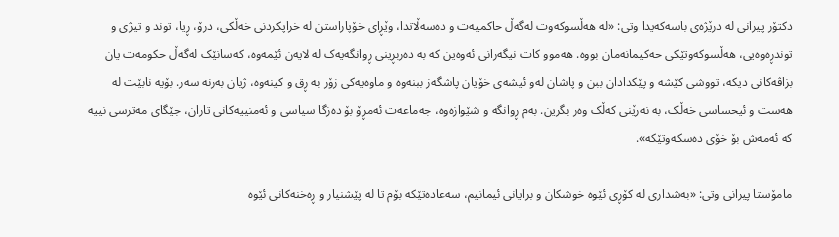دکتۆر پیرانی لە درێژەی باسەکەیدا وتی: «لە ھەڵسوکەوت لەگەڵ حاکمیەت و دەسەڵاتدا، وێڕای خۆپاراستن لە خراپکردنی خەڵکی، درۆ، ڕیا، توند و تیژی و توندڕەوەیی، ھەڵسوکەوتێکی حەکیمانەمان بووە. ھەموو کات نیگەرانی ئەوەین کە بە دەربڕینی ڕوانگەیەک لە لایەن ئێمەوە، کەسانێک لەگەڵ حکومەت یان بزاڤەکانی دیکە، تووشی کێشە و پێکدادان ببن و پاشان لەو ئیشەی خۆیان پاشگەز ببنەوە و ماوەیەکی زۆر بە ڕق و کینەوە، ژیان بەرنە سەر. بۆیە نابێت لە ھەست و ئیحساسی خەڵک، بە نەرێنی کەڵک وەر بگرین. بەم ڕوانگە و شێوازەوە، جەماعەت ئەمڕۆ بۆ دەزگا سیاسی و ئەمنییەکانی تاران، جێگای مەترسی نییە کە ئەمەش بۆ خۆی ده‌سکەوتێکە».

مامۆستا پیرانی وتی: «بەشداری لە کۆڕی ئێوە خوشکان و برایانی ئیمانیم، سەعادەتێکە بۆم تا لە پێشنیار و ڕەخنەکانی ئێوە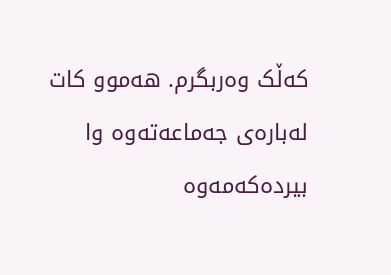کەڵک وەربگرم. ھەموو کات لەبارەی جەماعەتەوە وا بیردەکەمەوە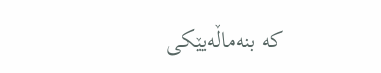کە بنەماڵەیێکی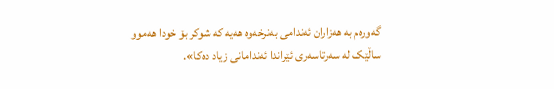گەورەم بە ھەزاران ئەندامی بەنرخەوە ھەیە کە شوکر بۆ خودا ھەموو ساڵێک لە سەرتاسەری ئێراندا ئەندامانی زیاد دەکا».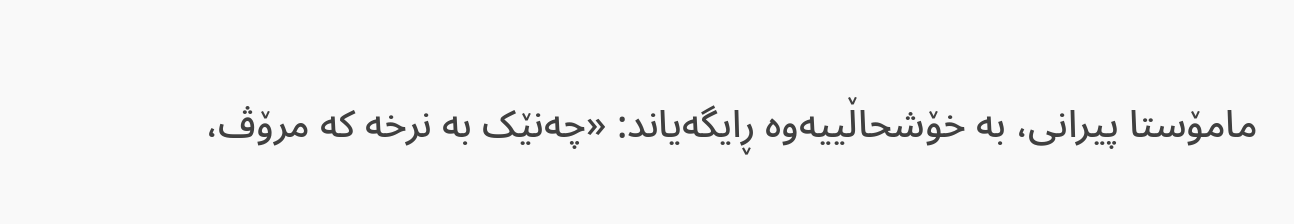مامۆستا پیرانی، بە خۆشحاڵییەوە ڕایگەیاند: «چەنێک بە نرخە کە مرۆڤ،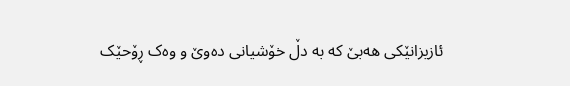ئازیزانێکی ھەبێ کە بە دڵ خۆشیانی دەوێ و وەک ڕۆحێک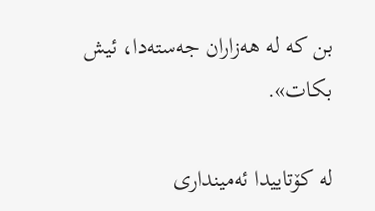بن کە لە ھەزاران جەستەدا، ئیش بکات».

لە کۆتاییدا ئەمینداری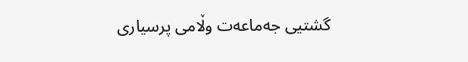گشتیی جەماعەت وڵامی پرسیاری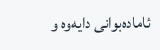ئامادەبوانی دایەوە و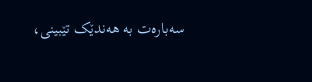سەبارەت بە ھەندێک تێبینی،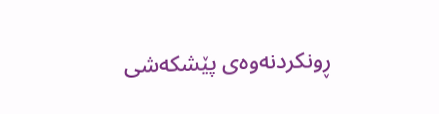ڕونکردنەوەی پێشکەشی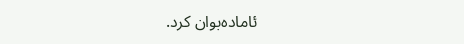ئامادەبوان کرد.